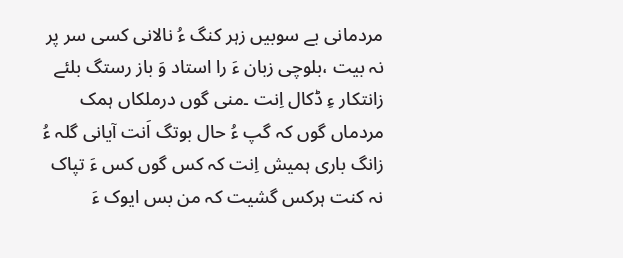مردمانی بے سوبیں زہر کنگ ءُ نالانی کسی سر پر نہ بیت ،بلوچی زبان ءَ را استاد وَ باز رستگ بلئے زانتکار ءِ ڈکال اِنت ۔منی گوں درملکاں ہمک مردماں گوں کہ گپ ءُ حال بوتگ اَنت آیانی گلہ ءُ زانگ باری ہمیش اِنت کہ کس گوں کس ءَ تپاک نہ کنت ہرکس گشیت کہ من بس ایوک ءَ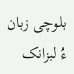بلوچی زبان ءُ لبزانک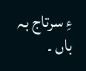ءِ سرتاج بہ باں ۔